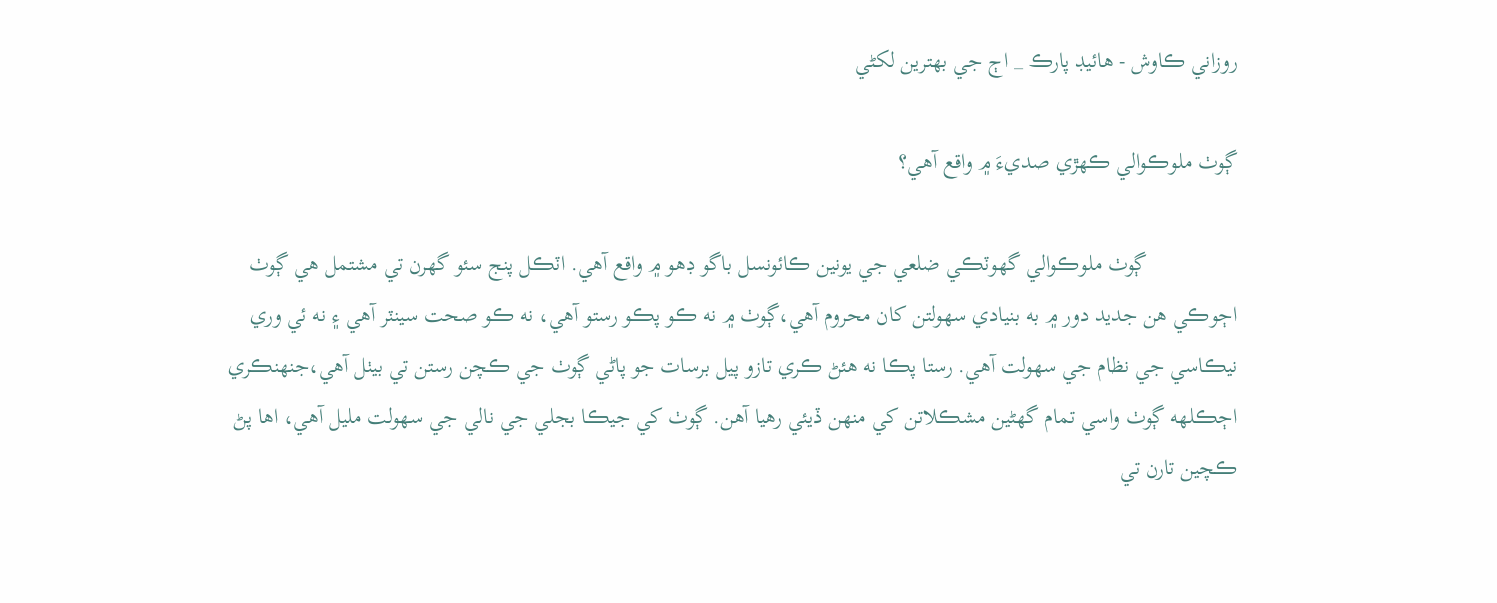روزاني ڪاوش - هائيڊ پارڪ _ اڄ جي بهترين لکڻي

ڳوٺ ملوڪوالي ڪهڙي صديءَ ۾ واقع آهي؟

                ڳوٺ ملوڪوالي گهوٽڪي ضلعي جي يونين ڪائونسل باگو ڊهو ۾ واقع آهي. اٽڪل پنج سئو گهرن تي مشتمل هي ڳوٺ اڄوڪي هن جديد دور ۾ به بنيادي سهولتن کان محروم آهي،ڳوٺ ۾ نه ڪو پڪو رستو آهي، نه ڪو صحت سينٽر آهي ۽ نه ئي وري نيڪاسي جي نظام جي سهولت آهي. رستا پڪا نه هئڻ ڪري تازو پيل برسات جو پاڻي ڳوٺ جي ڪچن رستن تي بيٺل آهي،جنهنڪري اڄڪلهه ڳوٺ واسي تمام گهڻين مشڪلاتن کي منهن ڏيئي رهيا آهن. ڳوٺ کي جيڪا بجلي جي نالي جي سهولت مليل آهي، اها پڻ ڪچين تارن تي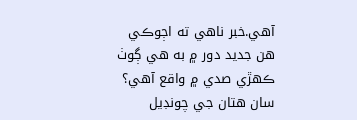آهي.خبر ناهي ته اڄوڪي هن جديد دور ۾ به هي ڳوٺ ڪهڙي صدي ۾ واقع آهي؟ سان هتان جي چونڊيل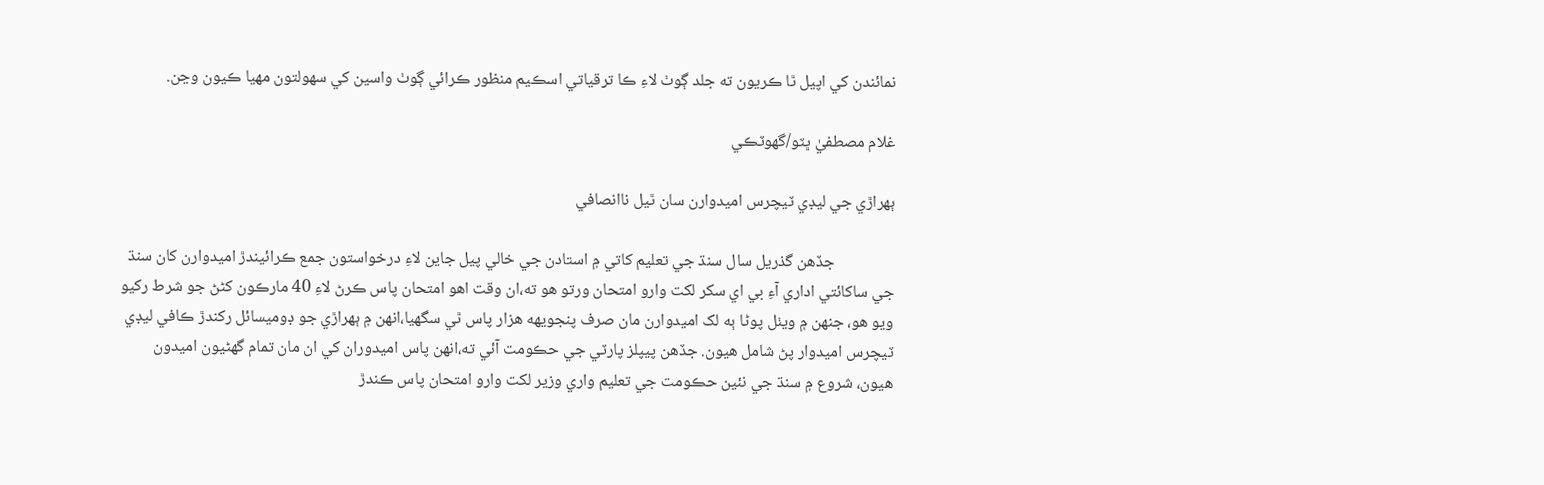نمائندن کي اپيل ٿا ڪريون ته جلد ڳوٺ لاءِ ڪا ترقياتي اسڪيم منظور ڪرائي ڳوٺ واسين کي سهولتون مهيا ڪيون وڃن.

غلام مصطفيٰ ڀٽو/گهوٽڪي

ٻهراڙي جي ليڊي ٽيچرس اميدوارن سان ٿيل ناانصافي

                جڏهن گذريل سال سنڌ جي تعليم کاتي ۾ استادن جي خالي پيل جاين لاءِ درخواستون جمع ڪرائيندڙ اميدوارن کان سنڌ جي ساکائتي اداري آءِ بي اي سکر لکت وارو امتحان ورتو هو ته،ان وقت اهو امتحان پاس ڪرڻ لاءِ 40 مارڪون کڻڻ جو شرط رکيو ويو هو، جنهن ۾ ويٺل پوڻا ٻه لک اميدوارن مان صرف پنجويهه هزار پاس ٿي سگهيا،انهن ۾ ٻهراڙي جو ڊوميسائل رکندڙ ڪافي ليڊي ٽيچرس اميدوار پڻ شامل هيون. جڏهن پيپلز پارٽي جي حڪومت آئي ته،انهن پاس اميدوران کي ان مان تمام گهڻيون اميدون هيون، شروع ۾ سنڌ جي نئين حڪومت جي تعليم واري وزير لکت وارو امتحان پاس ڪندڙ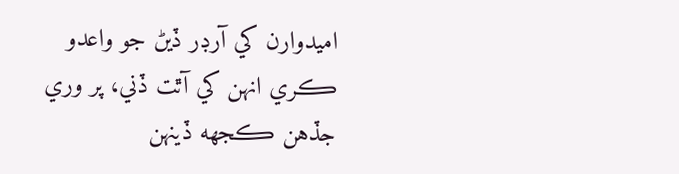اميدوارن کي آرڊر ڏيڻ جو واعدو ڪري انهن کي آٿت ڏني، پر وري جڏهن ڪجهه ڏينهن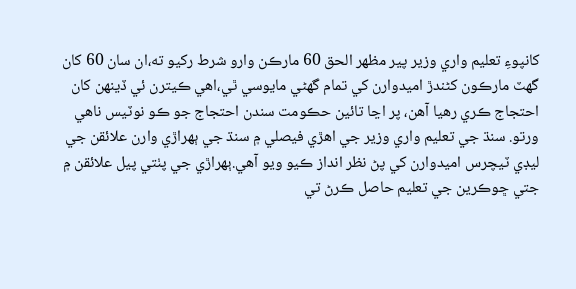کانپوءِ تعليم واري وزير پير مظهر الحق 60 مارڪن وارو شرط رکيو ته،ان سان 60 کان گهٽ مارڪون کڻندڙ اميدوارن کي تمام گهڻي مايوسي ٿي،اهي ڪيترن ئي ڏينهن کان احتجاج ڪري رهيا آهن، پر اڃا تائين حڪومت سندن احتجاج جو ڪو نوٽيس ناهي ورتو. سنڌ جي تعليم واري وزير جي اهڙي فيصلي ۾ سنڌ جي ٻهراڙي وارن علائقن جي ليڊي ٽيچرس اميدوارن کي پڻ نظر انداز ڪيو ويو آهي.ٻهراڙي جي پٺتي پيل علائقن ۾ جتي ڇوڪرين جي تعليم حاصل ڪرڻ تي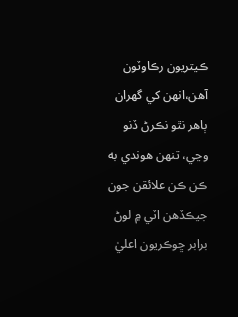ڪيتريون رڪاوٽون  آهن،انهن کي گهران ٻاهر نٿو نڪرڻ ڏنو وڃي، تنهن هوندي به ڪن ڪن علائقن جون جيڪڏهن اٽي ۾ لوڻ برابر ڇوڪريون اعليٰ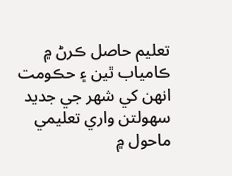تعليم حاصل ڪرڻ ۾ ڪامياب ٿين ۽ حڪومت انهن کي شهر جي جديد سهولتن واري تعليمي ماحول ۾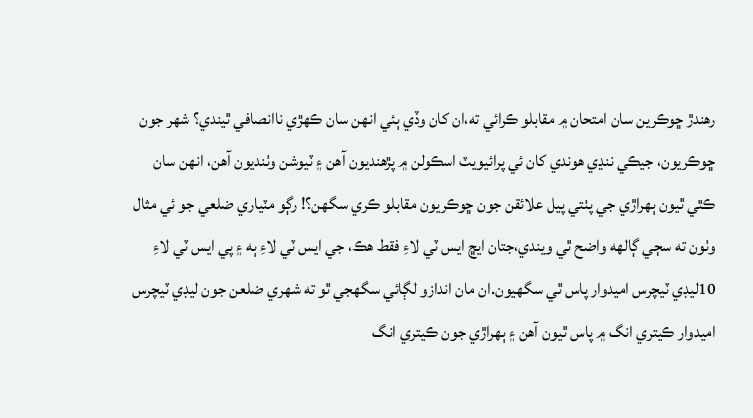رهندڙ ڇوڪرين سان امتحان ۾ مقابلو ڪرائي ته،ان کان وڏي ٻئي انهن سان ڪهڙي ناانصافي ٿيندي؟ شهر جون ڇوڪريون، جيڪي ننڍي هوندي کان ئي پرائيويٽ اسڪولن ۾ پڙهنديون آهن ۽ ٽيوشن وٺنديون آهن، انهن سان ڪٿي ٿيون ٻهراڙي جي پٺتي پيل علائقن جون ڇوڪريون مقابلو ڪري سگهن؟! رڳو مٽياري ضلعي جو ئي مثال وٺون ته سڄي ڳالهه واضح ٿي ويندي،جتان ايڇ ايس ٽي لاءِ فقط هڪ، جي ايس ٽي لاءِ ٻه ۽ پي ايس ٽي لاءِ 10ليڊي ٽيچرس اميدوار پاس ٿي سگهيون.ان مان اندازو لڳائي سگهجي ٿو ته شهري ضلعن جون ليڊي ٽيچرس اميدوار ڪيتري انگ ۾ پاس ٿيون آهن ۽ ٻهراڙي جون ڪيتري انگ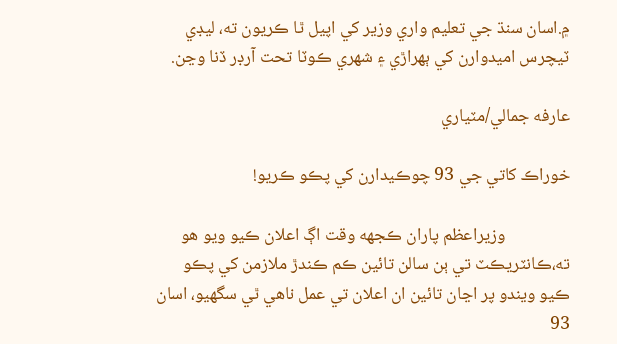۾.اسان سنڌ جي تعليم واري وزير کي اپيل ٿا ڪريون ته، ليڊي ٽيچرس اميدوارن کي ٻهراڙي ۽ شهري ڪوٽا تحت آرڊر ڏنا وڃن.

عارفه جمالي/مٽياري

خوراڪ کاتي جي 93 چوڪيدارن کي پڪو ڪريو!

                وزيراعظم پاران ڪجهه وقت اڳ اعلان ڪيو ويو هو ته،ڪانٽريڪٽ تي ٻن سالن تائين ڪم ڪندڙ ملازمن کي پڪو ڪيو ويندو پر اڃان تائين ان اعلان تي عمل ناهي ٿي سگهيو، اسان 93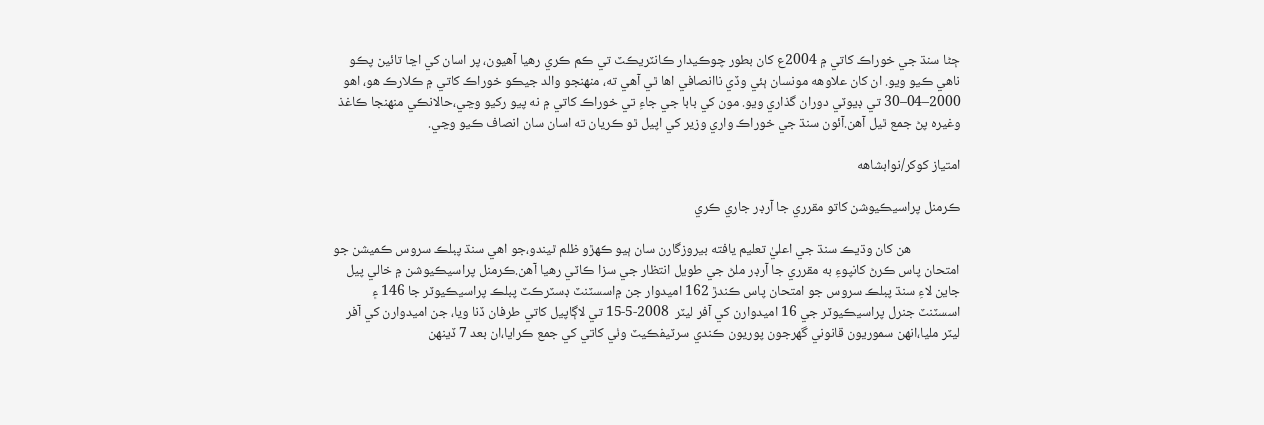ڄڻا سنڌ جي خوراڪ کاتي ۾ 2004ع کان بطور چوڪيدار ڪانٽريڪٽ تي ڪم ڪري رهيا آهيون، پر اسان کي اڃا تائين پڪو ناهي ڪيو ويو. ان کان علاوهه مونسان ٻئي وڏي ناانصافي اها ٿي آهي ته، منهنجو والد جيڪو خوراڪ کاتي ۾ ڪلارڪ هو، اهو 2000–04–30 تي ڊيوٽي دوران گذاري ويو. مون کي بابا جي جاءِ تي خوراڪ کاتي ۾ نه پيو رکيو وڃي،حالانڪي منهنجا ڪاغذ وغيره پڻ جمع ٿيل آهن.آئون سنڌ جي خوراڪ واري وزير کي اپيل ٿو ڪريان ته اسان سان انصاف ڪيو وڃي.

امتياز کوکر/نوابشاهه

ڪرمنل پراسيڪيوشن کاتو مقرري جا آرڊر جاري ڪري

                هن کان وڌيڪ سنڌ جي اعليٰ تعليم يافته بيروزگارن سان ٻيو ڪهڙو ظلم ٿيندو،جو اهي سنڌ پبلڪ سروس ڪميشن جو امتحان پاس ڪرڻ کانپوءِ به مقرري جا آرڊر ملڻ جي طويل انتظار جي سزا ڪاٽي رهيا آهن.ڪرمنل پراسيڪيوشن ۾ خالي پيل جاين لاءِ سنڌ پبلڪ سروس جو امتحان پاس ڪندڙ 162 اميدوار جن ۾اسسٽنٽ ڊسٽرڪٽ پبلڪ پراسيڪيوٽر جا 146 ۽ اسسٽنٽ جنرل پراسيڪيوٽر جي 16 اميدوارن کي آفر ليٽر  2008-5-15 تي لاڳاپيل کاتي طرفان ڏنا ويا، جن اميدوارن کي آفر ليٽر مليا،انهن سموريون قانوني گهرجون پوريون ڪندي سرٽيفڪيٽ وٺي کاتي کي جمع ڪرايا،ان بعد 7 ڏينهن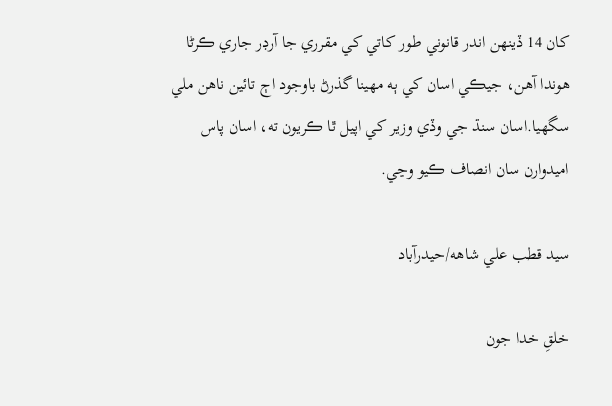کان 14 ڏينهن اندر قانوني طور کاتي کي مقرري جا آرڊر جاري ڪرڻا هوندا آهن، جيڪي اسان کي ٻه مهينا گذرڻ باوجود اڄ تائين ناهن ملي سگهيا.اسان سنڌ جي وڏي وزير کي اپيل ٿا ڪريون ته، اسان پاس اميدوارن سان انصاف ڪيو وڃي.

سيد قطب علي شاهه/حيدرآباد

خلقِ خدا جون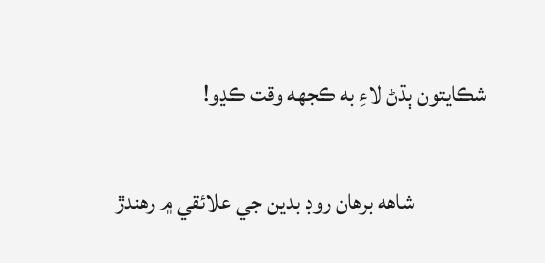شڪايتون ٻڌڻ لاءِ به ڪجهه وقت ڪڍو!

                شاهه برهان روڊ بدين جي علائقي ۾ رهندڙ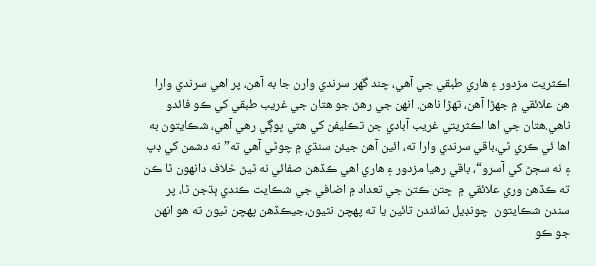اڪثريت مزدور ۽ هاري طبقي جي آهي، چند گهر سرندي وارن جا به آهن، پر اهي سرندي وارا هن علائقي ۾ جهڙا آهن، تهڙا ناهن. انهن جي رهڻ جو هتان جي غريب طبقي کي ڪو فائدو ناهي.هتان جي اها اڪثريتي غريب آبادي جن تڪليفن کي هتي ڀوڳي رهي آهي، شڪايتون به اها ئي ڪري ٿي،باقي سرندي وارا ته، ائين آهن جيئن سنڌي ۾ چوڻي آهي ته” نه دشمن کي ڊپ ۽ نه سڄڻ کي آسرو“، باقي رهيا مزدور ۽ هاري اهي ڪڏهن صفائي نه ٿيڻ خلاف دانهون ٿا ڪن ته ڪڏهن وري علائقي ۾  ڇتن ڪتن جي تعداد ۾ اضافي جي شڪايت ڪندي ٻڌجن ٿا، پر سندن شڪايتون  چونڊيل نمائندن تائين يا ته پهچن نٿيون،جيڪڏهن پهچن ٿيون ته هو انهن جو ڪو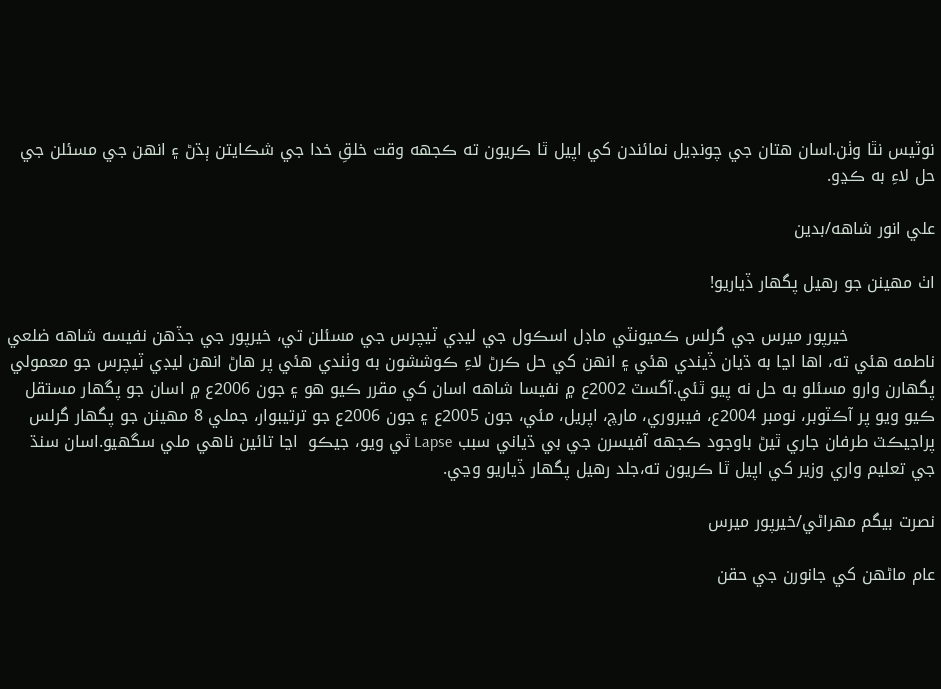نوٽيس نٿا وٺن.اسان هتان جي چونڊيل نمائندن کي اپيل ٿا ڪريون ته ڪجهه وقت خلقِ خدا جي شڪايتن ٻڌڻ ۽ انهن جي مسئلن جي حل لاءِ به ڪڍو.

علي انور شاهه/بدين

اٺ مهينن جو رهيل پگهار ڏياريو!

                خيرپور ميرس جي گرلس ڪميونٽي ماڊل اسڪول جي ليڊي ٽيچرس جي مسئلن تي، خيرپور جي جڏهن نفيسه شاهه ضلعي ناطمه هئي ته، اها اڃا به ڌيان ڏيندي هئي ۽ انهن کي حل ڪرڻ لاءِ ڪوششون به وٺندي هئي پر هاڻ انهن ليڊي ٽيچرس جو معمولي پگهارن وارو مسئلو به حل نه پيو ٿئي.آگسٽ 2002ع ۾ نفيسا شاهه اسان کي مقرر ڪيو هو ۽ جون 2006ع ۾ اسان جو پگهار مستقل ڪيو ويو پر آڪٽوبر، نومبر 2004ع، فيبروري، مارچ، اپريل، مئي، جون 2005ع ۽ جون 2006ع جو ترتيبوار، جملي 8 مهينن جو پگهار گرلس پراجيڪٽ طرفان جاري ٿيڻ باوجود ڪجهه آفيسرن جي بي ڌياني سبب Lapse ٿي ويو، جيڪو  اڃا تائين ناهي ملي سگهيو.اسان سنڌ جي تعليم واري وزير کي اپيل ٿا ڪريون ته،جلد رهيل پگهار ڏياريو وڃي.

نصرت بيگم مهراڻي/خيرپور ميرس

عام ماڻهن کي جانورن جي حقن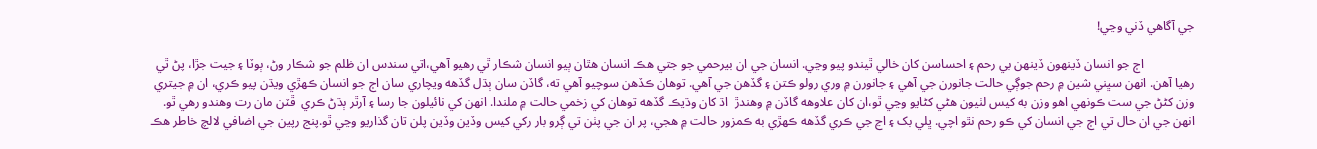جي آگاهي ڏني وڃي!

                اڄ جو انسان ڏينهون ڏينهن بي رحم ۽ احساسن کان خالي ٿيندو پيو وڃي. انسان جي ان بيرحمي جو جتي هڪ انسان هٿان ٻيو انسان شڪار ٿي رهيو آهي،اتي سندس ان ظلم جو شڪار وڻ، ٻوٽا ۽ جيت جڙا، پڻ ٿي رهيا آهن. انهن سڀني شين ۾ رحم جوڳي حالت جانورن جي آهي ۽ جانورن ۾ وري رولو ڪتن ۽ گڏهن جي آهي. توهان ڪڏهن سوچيو آهي ته، گاڏن سان ٻڌل گڏهه ويچاري سان اڄ جو انسان ڪهڙي ويڌن پيو ڪري، ان ۾ جيتري وزن کڻڻ جي ست ڪونهي اهو وزن به کيس لٺيون هڻي کڻايو وڃي ٿو،ان کان علاوهه گاڏن ۾ وهندڙ  اڌ کان وڌيڪ گڏهه توهان کي زخمي حالت ۾ ملندا. انهن کي نائيلون جا رسا ۽ آرٿر ٻڌڻ ڪري  ڦٽن مان رت وهندو رهي ٿو. انهن جي ان حال تي اڄ جي انسان کي ڪو رحم نٿو اچي. ڀلي بک ۽ اڃ جي ڪري گڏهه ڪهڙي به ڪمزور حالت ۾ هجي، پر ان جي پٺن تي ڳرو بار رکي کيس وڏين وڏين پلن تان گذاريو وڃي ٿو.پنج رپين جي اضافي لالچ خاطر هڪ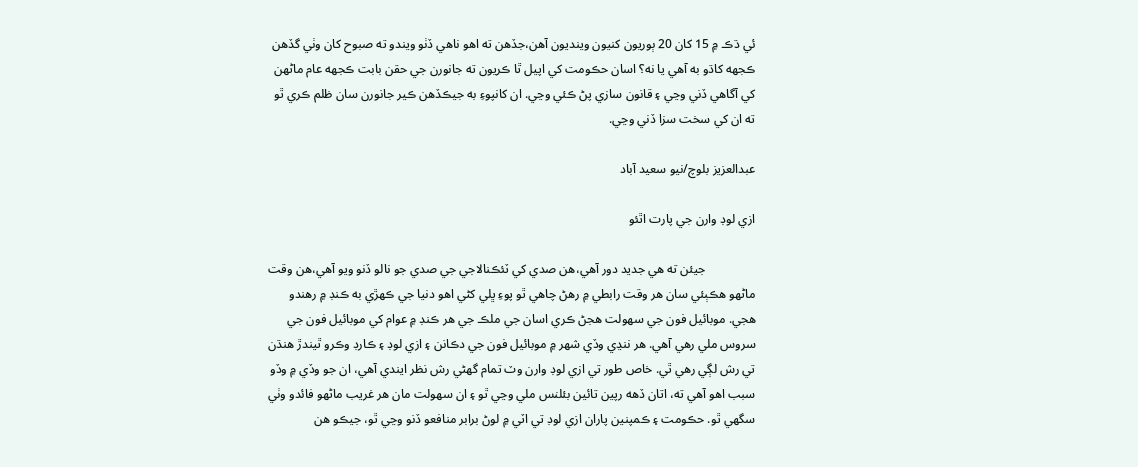ئي ڌڪ ۾ 15 کان 20 ٻوريون کنيون وينديون آهن،جڏهن ته اهو ناهي ڏٺو ويندو ته صبوح کان وٺي گڏهن ڪجهه کاڌو به آهي يا نه؟ اسان حڪومت کي اپيل ٿا ڪريون ته جانورن جي حقن بابت ڪجهه عام ماڻهن کي آگاهي ڏني وڃي ۽ قانون سازي پڻ ڪئي وڃي. ان کانپوءِ به جيڪڏهن ڪير جانورن سان ظلم ڪري ٿو ته ان کي سخت سزا ڏني وڃي.

عبدالعزيز بلوچ/نيو سعيد آباد

ازي لوڊ وارن جي پارت اٿئو

                جيئن ته هي جديد دور آهي،هن صدي کي ٽئڪنالاجي جي صدي جو نالو ڏنو ويو آهي،هن وقت ماڻهو هڪٻئي سان هر وقت رابطي ۾ رهڻ چاهي ٿو پوءِ ڀلي کڻي اهو دنيا جي ڪهڙي به ڪنڊ ۾ رهندو هجي. موبائيل فون جي سهولت هجڻ ڪري اسان جي ملڪ جي هر ڪنڊ ۾ عوام کي موبائيل فون جي سروس ملي رهي آهي. هر ننڍي وڏي شهر ۾ موبائيل فون جي دڪانن ۽ ازي لوڊ ۽ ڪارڊ وڪرو ٿيندڙ هنڌن تي رش لڳي رهي ٿي. خاص طور تي ازي لوڊ وارن وٽ تمام گهڻي رش نظر ايندي آهي، ان جو وڏي ۾ وڏو سبب اهو آهي ته، اتان ڏهه رپين تائين بئلنس ملي وڃي ٿو ۽ ان سهولت مان هر غريب ماڻهو فائدو وٺي سگهي ٿو. حڪومت ۽ ڪمپنين پاران ازي لوڊ تي اٽي ۾ لوڻ برابر منافعو ڏنو وڃي ٿو، جيڪو هن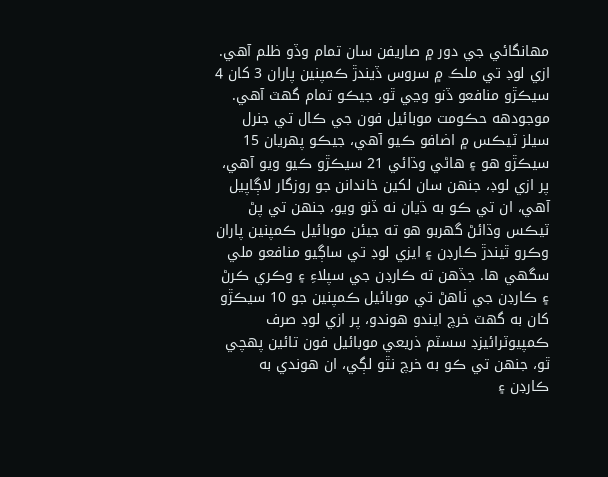مهانگائي جي دور ۾ صاريفن سان تمام وڏو ظلم آهي. ازي لوڊ تي ملڪ ۾ سروس ڏيندڙ ڪمپنين پاران 3 کان 4 سيڪڙو منافعو ڏنو وڃي ٿو، جيڪو تمام گهٽ آهي. موجودهه حڪومت موبائيل فون جي ڪال تي جنرل سيلز ٽيڪس ۾ اضافو ڪيو آهي، جيڪو پهريان 15 سيڪڙو هو ۽ هاڻي وڌائي 21 سيڪڙو ڪيو ويو آهي، پر ازي لوڊ، جنهن سان لکين خاندانن جو روزگار لاڳاپيل آهي، ان تي ڪو به ڌيان نه ڏنو ويو، جنهن تي پڻ ٽيڪس وڌائڻ گهربو هو ته جيئن موبائيل ڪمپنين پاران وڪرو ٿيندڙ ڪارڊن ۽ ايزي لوڊ تي ساڳيو منافعو ملي سگهي ها. جڏهن ته ڪارڊن جي سپلاءِ ۽ وڪري ڪرڻ ۽ ڪارڊن جي ٺاهڻ تي موبائيل ڪمپنين جو 10 سيڪڙو کان به گهٽ خرچ ايندو هوندو، پر ازي لوڊ صرف ڪمپيوٽرائيزڊ سسٽم ذريعي موبائيل فون تائين پهچي ٿو، جنهن تي ڪو به خرچ نٿو لڳي، ان هوندي به ڪارڊن ۽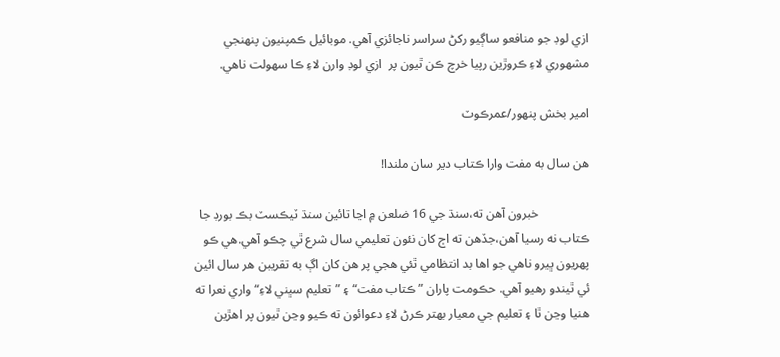ازي لوڊ جو منافعو ساڳيو رکڻ سراسر ناجائزي آهي. موبائيل ڪمپنيون پنهنجي مشهوري لاءِ ڪروڙين رپيا خرچ ڪن ٿيون پر  ازي لوڊ وارن لاءِ ڪا سهولت ناهي.

امير بخش پنهور/عمرڪوٽ

هن سال به مفت وارا ڪتاب دير سان ملندا!

                خبرون آهن ته،سنڌ جي 16 ضلعن ۾ اڃا تائين سنڌ ٽيڪسٽ بڪ بورڊ جا ڪتاب نه رسيا آهن،جڏهن ته اڄ کان نئون تعليمي سال شرع ٿي چڪو آهي.هي ڪو پهريون ڀيرو ناهي جو اها بد انتظامي ٿئي هجي پر هن کان اڳ به تقريبن هر سال ائين ئي ٿيندو رهيو آهي. حڪومت پاران ”ڪتاب مفت“ ۽ ”تعليم سڀني لاءِ“ واري نعرا ته هنيا وڃن ٿا ۽ تعليم جي معيار بهتر ڪرڻ لاءِ دعوائون ته ڪيو وڃن ٿيون پر اهڙين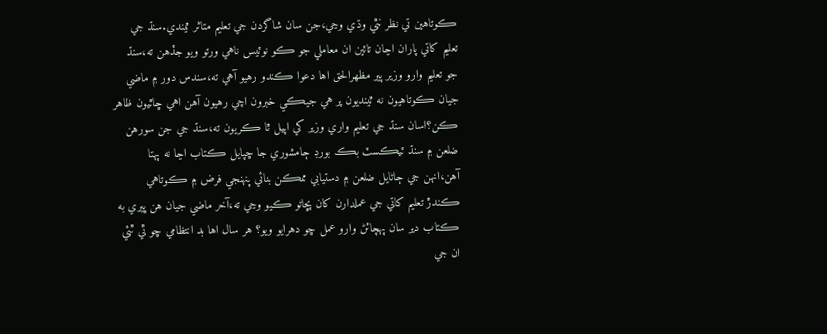ڪوتاهين تي نظر نٿي وڌي وڃي،جن سان شاگردن جي تعليم متاثر ٿيندي.سنڌ جي تعليم کاتي پاران اڃان تائين ان معاملي جو ڪو نوٽيس ناهي ورتو ويو جڏهن ته،سنڌ جو تعليم وارو وزير پير مظهرالحق اها دعوا ڪندو رهيو آهي ته،سندس دور ۾ ماضي جيان ڪوتاهيون نه ٿينديون پر هي جيڪي خبرون اچي رهيون آهن اهي ڇاٿيون ظاهر ڪن؟اسان سنڌ جي تعليم واري وزير کي اپيل ٿا ڪريون ته،سنڌ جي جن سورهن ضلعن ۾ سنڌ ٽيڪسٽ بڪ بورڊ ڄامشوري جا ڇپايل ڪتاب اڃا نه پهتا آهن،انهن جي ڄاڻايل ضلعن ۾ دستيابي ممڪن بنائي پنهنجي فرض ۾ ڪوتاهي ڪندڙ تعليم کاتي جي عملدارن کان پڇاڻو ڪيو وڃي ته،آخر ماضي جيان هن ڀيري به ڪتاب دير سان پهچائڻ وارو عمل ڇو دهرايو ويو؟ هر سال اها بد انتظامي ڇو ٿي ٿئي ان جي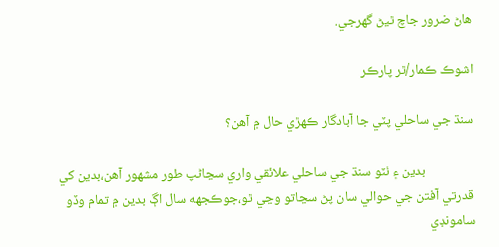هاڻ ضرور جاچ ٿيڻ گهرجي.

اشوڪ ڪمار/ٿر پارڪر

سنڌ جي ساحلي پٽي جا آبادگار ڪهڙي حال ۾ آهن؟

                بدين ۽ ٺٽو سنڌ جي ساحلي علائقي واري سڃاڻپ طور مشهور آهن،بدين کي قدرتي آفتن جي حوالي سان پڻ سڃاتو وڃي ٿو،جوڪجهه سال اڳ بدين ۾ تمام وڏو سامونڊي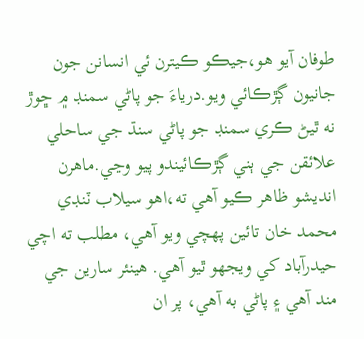طوفان آيو هو،جيڪو ڪيترن ئي انسانن جون جانيون ڳڙڪائي ويو.درياءَ جو پاڻي سمنڊ ۾ ڇوڙ نه ٿيڻ ڪري سمنڊ جو پاڻي سنڌ جي ساحلي علائقن جي ٻني ڳڙڪائيندو پيو وڃي.ماهرن انديشو ظاهر ڪيو آهي ته،اهو سيلاب ٽنڊي محمد خان تائين پهچي ويو آهي، مطلب ته اچي حيدرآباد کي ويجهو ٿيو آهي. هينئر سارين جي مند آهي ۽ پاڻي به آهي، پر ان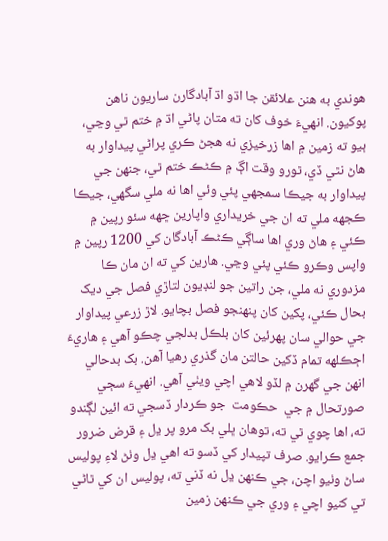هوندي به هنن علائقن جا اڌو اڌ آبادگارن ساريون ناهن پوکيون. انهيءَ خوف کان ته متان پاڻي اڌ ۾ ختم ٿي وڃي، ٻيو ته زمين ۾ اها زرخيزي نه هجڻ ڪري پراڻي پيداوار به هاڻ نٿي ڏي، ٿورو وقت اڳ ۾ ڪڻڪ ختم ٿي، جنهن جي پيداوار به جيڪا سمجهي پئي وئي اها نه ملي سگهي، جيڪا ڪجهه ملي ته ان جي خريداري واپارين ڇهه سئو رپين ۾ ڪئي ۽ هاڻ وري اها ساڳي ڪڻڪ آبادگان کي 1200 رپين ۾ واپس وڪرو ڪئي پئي وڃي. هارين کي ته ان مان ڪا مزدوري نه ملي، جن راتين جو لنڊيون لتاڙي فصل جي ديک بحال ڪئي، پکين کان پنهنجو فصل بچايو. لاڙ زرعي پيداوار جي حوالي سان پهرئين کان بلڪل بدلجي چڪو آهي ۽ هاريءَ اڄڪلهه تمام ڏکين حالتن مان گذري رهيا آهن. بک بدحالي انهن جي گهرن ۾ لڏو لاهي اچي ويٺي آهي. انهيءَ سڄي صورتحال ۾ جي  حڪومت  جو ڪردار ڏسجي ته ائين لڳندو ته، اها چوي ٿي ته، توهان ڀلي بک مرو پر ڍل ۽ قرض ضرور جمع ڪرايو. صرف تپيدار کي ڏسو ته اهي ڍل وٺڻ لاءِ پوليس ساڻ وٺيو اچن، جي ڪنهن ڍل نه ڏني ته، پوليس ان کي ٿاڻي تي کنيو اچي ۽ وري جي ڪنهن زمين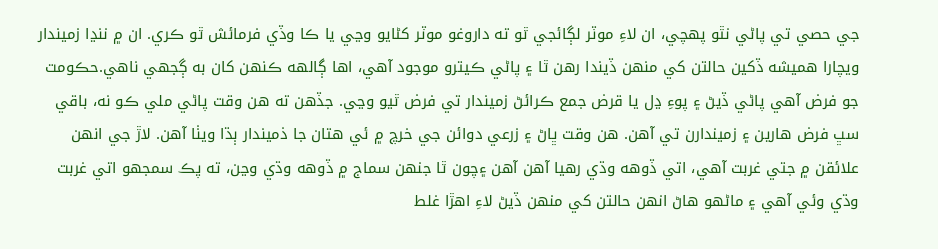جي حصي تي پاڻي نٿو پهچي، ان لاءِ موٽر لڳائجي ٿو ته داروغو موٽر کڻايو وڃي يا ڪا وڏي فرمائش ٿو ڪري. ان ۾ ننڍا زميندار ويچارا هميشه ڏکين حالتن کي منهن ڏيندا رهن ٿا ۽ پاڻي ڪيترو موجود آهي، اها ڳالهه ڪنهن کان به ڳجهي ناهي.حڪومت جو فرض آهي پاڻي ڏيڻ ۽ پوءِ ڍل يا قرض جمع ڪرائڻ زميندار تي فرض ٿيو وڃي. جڏهن ته هن وقت پاڻي ملي ڪو نه، باقي سڀ فرض هارين ۽ زميندارن تي آهن. هن وقت ڀاڻ ۽ زرعي دوائن جي خرچ ۾ ئي هتان جا ذميندار ٻڌا ويٺا آهن. لاڙ جي انهن علائقن ۾ جتي غربت آهي، اتي ڏوهه وڌي رهيا آهن آهن ۽چون ٿا جنهن سماج ۾ ڏوهه وڌي وڃن، ته پڪ سمجهو اتي غربت وڌي وئي آهي ۽ ماڻهو هاڻ انهن حالتن کي منهن ڏيڻ لاءِ اهڙا غلط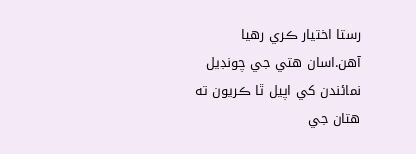رستا اختيار ڪري رهيا آهن.اسان هتي جي چونڊيل نمائندن کي اپيل ٿا ڪريون ته هتان جي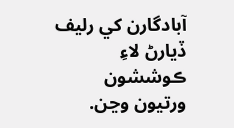آبادگارن کي رليف ڏيارڻ لاءِ ڪوششون ورتيون وڃن.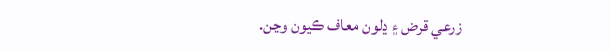زرعي قرض ۽ ڍلون معاف ڪيون وڃن.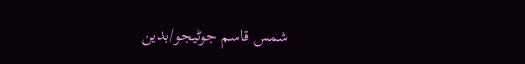شمس قاسم جوڻيجو/بدين